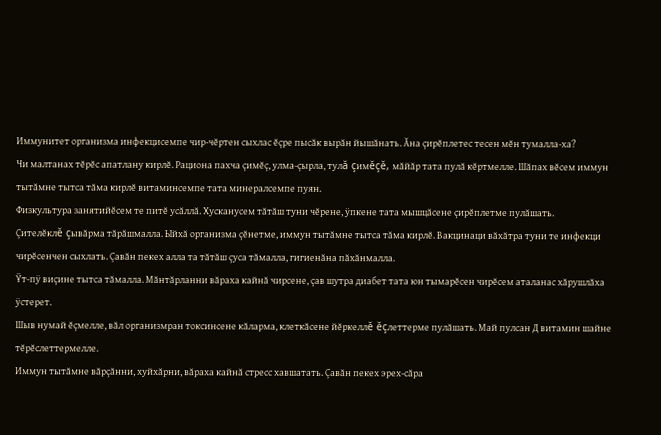Иммунитет организма инфекцисемпе чир-чĕртен сыхлас ĕçре пысăк вырăн йышăнать. Ăна çирĕплетес тесен мĕн тумалла-ха?
Чи малтанах тĕрĕс апатлану кирлĕ. Рациона пахча çимĕç, улма-çырла, тулă çимĕçĕ, мăйăр тата пулă кĕртмелле. Шăпах вĕсем иммун тытăмне тытса тăма кирлĕ витаминсемпе тата минералсемпе пуян.
Физкультура занятийĕсем те питĕ усăллă. Хусканусем тăтăш туни чĕрене, ÿпкене тата мышцăсене çирĕплетме пулăшать.
Çителĕклĕ çывăрма тăрăшмалла. Ыйхă организма çĕнетме, иммун тытăмне тытса тăма кирлĕ. Вакцинаци вăхăтра туни те инфекци чирĕсенчен сыхлать. Çавăн пекех алла та тăтăш çуса тăмалла, гигиенăна пăхăнмалла.
Ÿт-пÿ виçине тытса тăмалла. Мăнтăрланни вăраха кайнă чирсене, çав шутра диабет тата юн тымарĕсен чирĕсем аталанас хăрушлăха ÿстерет.
Шыв нумай ĕçмелле, вăл организмран токсинсене кăларма, клеткăсене йĕркеллĕ ĕçлеттерме пулăшать. Май пулсан Д витамин шайне тĕрĕслеттермелле.
Иммун тытăмне вăрçăнни, хуйхăрни, вăраха кайнă стресс хавшатать. Çавăн пекех эрех-сăра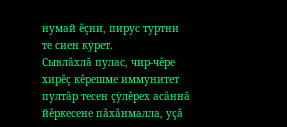нумай ĕçни, пирус туртни те сиен кÿрет.
Сывлăхлă пулас, чир-чĕре хирĕç кĕрешме иммунитет пултăр тесен çÿлĕрех асăннă йĕркесене пăхăнмалла, уçă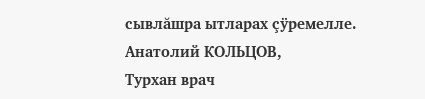сывлăшра ытларах çÿремелле.
Анатолий КОЛЬЦОВ,
Турхан врач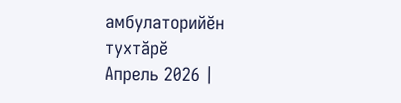амбулаторийĕн
тухтăрĕ
Апрель 2026 |